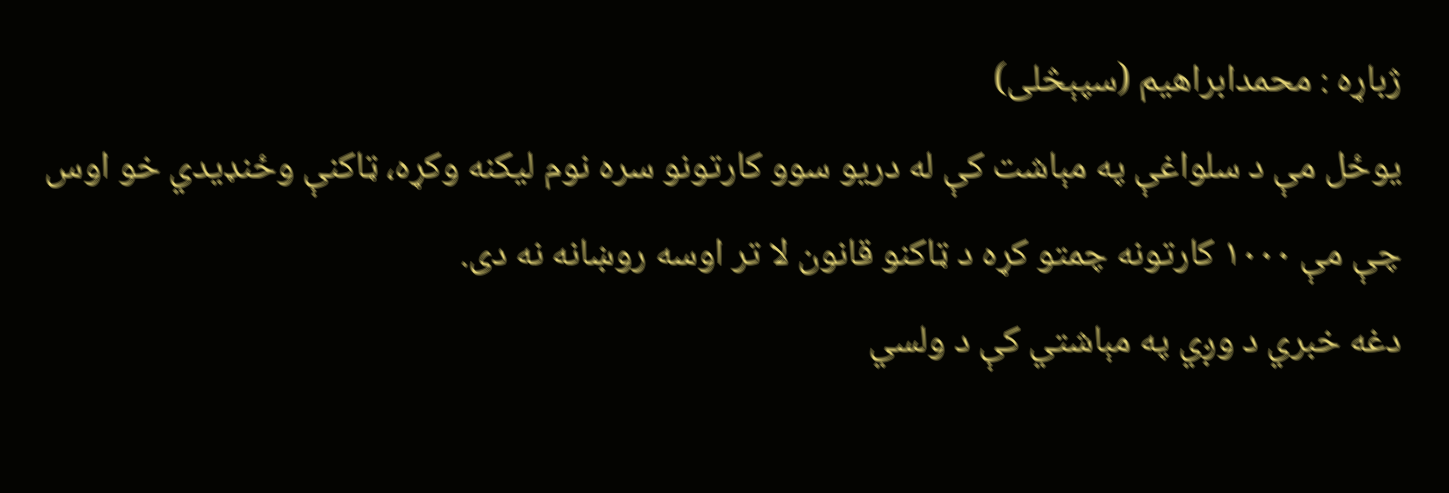ژباړه : محمدابراهيم (سپېڅلى)
يوځل مې د سلواغې په مېاشت کې له دريو سوو کارتونو سره نوم ليکنه وكړه، ټاکنې وځنډيدي خو اوس چې مې ۱۰۰۰ كارتونه چمتو کړه د ټاكنو قانون لا تر اوسه روښانه نه دى.
دغه خبري د وږي په مېاشتي کې د ولسي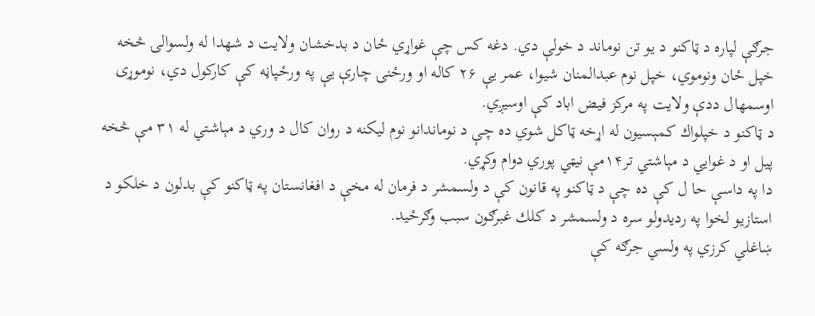جرګې لپاره د ټاكنو د يو تن نوماند د خولې دي. دغه كس چې غواړي ځان د بدخشان ولايت د شهدا له ولسوالۍ څخه خپل ځان ونوموي، خپل نوم عبدالمنان شيوا، عمر يې ۲۶ كاله او ورځنۍ چارې يې په ورځپاڼه کې كاركول دي، نوموړى اوسمهال ددې ولايت په مركز فيض اباد کې اوسيږي.
د ټاكنو د خپلواك كمېسیون له اړخه ټاكل شوي ده چې د نوماندانو نوم ليكنه د روان كال د وري د مېاشتي له ۳۱ مې څخه پيل او د غوايي د مېاشتي تر۱۴مې نیټي پوري دوام وكړي.
دا په داسې حا ل کې ده چې د ټاكنو په قانون کې د ولسمشر د فرمان له مخې د افغانستان په ټاكنو کې بدلون د خلکو د استازيو لخوا په رديدولو سره د ولسمشر د كلك غبرګون سبب وګرځيد.
ښاغلي كرزي په ولسي جرګه کې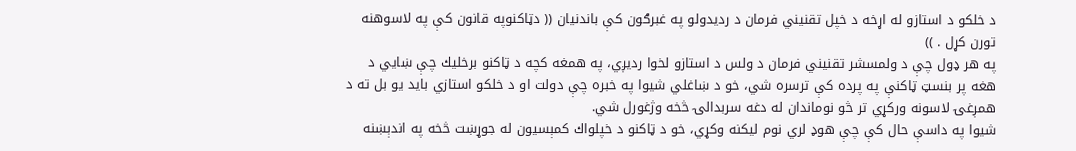د خلکو د استازو له اړخه د خپل تقنيني فرمان د رديدولو په غبرګون کې باندنيان (( دټاكنوپه قانون کې په لاسوهنه تورن كړل . ))
په هر ډول چې د ولمسشر تقنيني فرمان د ولس د استازو لخوا رديږي، په همغه كچه د ټاكنو برخليك چې ښايي د هغه پر بنسټ ټاكنې په پرده کې ترسره شي، خو د ښاغلي شيوا په خبره چې دولت او د خلکو استازي بايد يو بل ته د همږغۍ لاسونه وركړي تر څو نوماندان له دغه سربدالۍ څخه وژغورل شي.
شيوا په داسې حال کې چې هوډ لري نوم ليكنه وكړي، خو د ټاكنو د خپلواك كمېسیون له جوړښت څخه په اندېښنه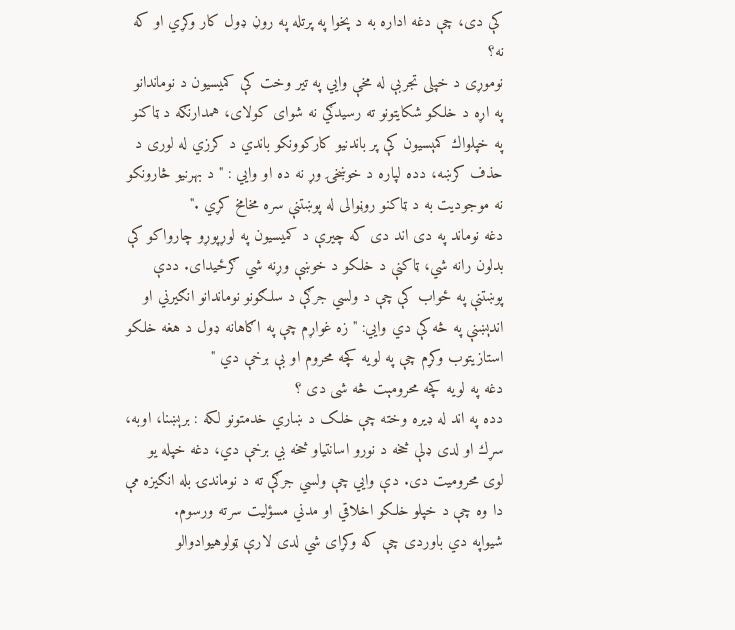کې دى، چې دغه اداره به د پخوا په پرتله په روڼ ډول كار وكړي او که نه؟
نوموړى د خپلی تجربې له مخې وايي په تير وخت کې كمیسیون د نوماندانو په اړه د خلکو شكايتونو ته رسيدګي نه شواى كولاى، همدارنګه د ټاكنو په خپلواك كمېسیون کې پر باندنيو كاركوونكو باندي د كرزي له لوری د حذف كرښه، دده لپاره د خوښخۍ وړ نه ده او وايي : " د بهرنيو څارونكو نه موجوديت به د ټاكنو روڼوالى له پوښتنې سره مخامخ كړي ."
دغه نوماند په دی اند دى که چیرې د كمیسیون په لوړپوړو چارواكو کې بدلون رانه شي، ټاكنې د خلکو د خوښې وړنه شي ګرځیداى. ددې پوښتنې په ځواب کې چې د ولسي جرګې د سلګونو نوماندانو انګيرني او اندېښنې په څه کې دي وايي: "زه غواړم چې په اګاهانه ډول د هغه خلکو استازيتوب وكړم چې په لويه كچه محروم او بې برخې دي "
دغه په لويه كچه محرومېت څه شى دى ؟
دده په اند له ډيره وخته چې خلک د ښاري خدمتونو لكه : برېښنا، اوبه، سړك او لدی ډلې څخه د نورو اسانتياو څخه بي برخې دي، دغه خپله يو لوى محرومیت دى. دې وايي چې ولسي جرګې ته د نوماندۍ بله انګيزه مې دا وه چې د خپلو خلکو اخلاقي او مدني مسؤليت سرته ورسوم.
شيواپه دي باوردى چې كه وكړاى شي لدی لارې ټولوهيوادوالو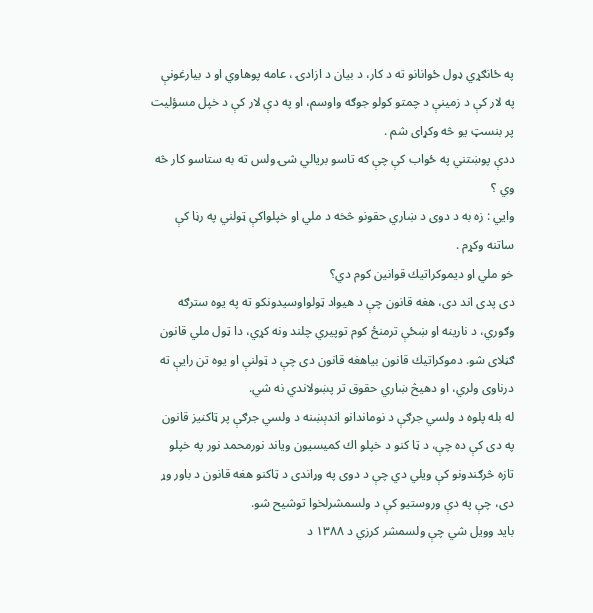په ځانګړي ډول ځوانانو ته د كار، د بيان د ازادۍ ، عامه پوهاوي او د بيارغونې په لار کې د زمینې د چمتو كولو جوګه واوسم، او په دې لار کې د خپل مسؤليت پر بنسټ يو څه وكړاى شم .
ددې پوښتني په ځواب کې چې كه تاسو بريالي شۍ ولس ته به ستاسو كار څه وي ؟
وايي : زه به د دوى د ښاري حقونو څخه د ملي او خپلواکې ټولني په رڼا کې ساتنه وكړم .
خو ملي او دیموكراتيك قوانين كوم دي؟
دى پدی اند دى، هغه قانون چې د هيواد ټولواوسيدونكو ته په يوه سترګه وګوري، د نارينه او ښځې ترمنځ كوم توپيري چلند ونه كړي، دا ټول ملي قانون ګڼلاى شو. دموكراتيك قانون بياهغه قانون دی چې د ټولنې او يوه تن رايې ته درناوى ولري، او دهيڅ ښاري حقوق تر پښولاندي نه شي.
له بله پلوه د ولسي جرګې د نوماندانو اندېښنه د ولسي جرګې پر ټاكنيز قانون په دی کې ده چې، د ټا كنو د خپلو اك كمیسیون وياند نورمحمد نور په خپلو تازه څرګندونو کې ويلي دي چې د دوى په وړاندی د ټاكنو هغه قانون د باور وړ دى، چې په دې وروستيو کې د ولسمشرلخوا توشيح شو.
بايد وويل شي چې ولسمشر كرزي د ۱۳۸۸ د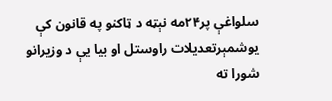سلواغې پر۲۴مه نېټه د ټاكنو په قانون کې يوشمېرتعديلات راوستل او بيا يې د وزيرانو شورا ته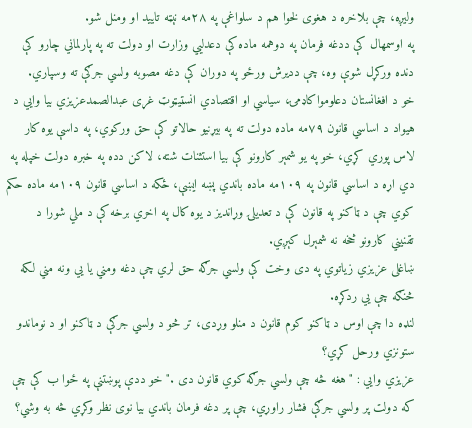وليږه، چې بلاخره د هغوى لخوا هم د سلواغې په ۲۸مه نېټه تاييد او ومنل شو.
په اوسمهال کې ددغه فرمان په دوهمه ماده کې دعدليي وزارت او دولت ته په پارلماني چارو کې دنده وركړل شوې وه، چې دديرش ورځو په دوران کې دغه مصوبه ولسي جرګې ته وسپاري.
خو د افغانستان دعلومواكاډمۍ، سياسي او اقتصادي انسټيټوټ غړى عبدالصمدعزيزي بيا وايي د هيواد د اساسي قانون ۷۹مه ماده دولت ته په بیړنیو حالاتو کې حق وركوي، په داسې یوه كار لاس پوري كړي، خو په يو شمېر كارونو کې بيا استثنات شته، لاكن دده په خبره دولت خپله په دي اړه د اساسي قانون په ۱۰۹مه ماده باندي پښه ايښې، ځكه د اساسي قانون ۱۰۹مه ماده حكم كوي چې د ټاكنو په قانون کې د تعديلۍ وړانديز د يوه كال په اخري برخه کې د ملي شورا د تقنيني كارونو څخه نه شمېرل کېږي.
ښاغلى عزيزي زياتوي په دی وخت کې ولسي جرګه حق لري چې دغه ومني يا يي ونه مني لكه څنګه چې يي ردكړه.
لنډه دا چې اوس د ټاكنو كوم قانون د منلو وړدى، تر څو د ولسي جرګې د ټاكنو او د نوماندو ستونزي ورحل كړي؟
عزيزي وايي : "هغه څه چې ولسي جرګه كوي قانون دى ." خو ددې پوښتنې په ځوا ب کې چې كه دولت پر ولسي جرګې فشار راوړي، چې پر دغه فرمان باندي بيا نوى نظر وكړي څه به وشي؟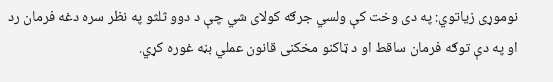نوموړى زياتوي: په دی وخت کې ولسي جرګه كولاى شي چې د دوو ثلثو په نظر سره دغه فرمان رد او په دې توګه فرمان ساقط او د ټاكنو مخكنى قانون عملي بڼه غوره کړي.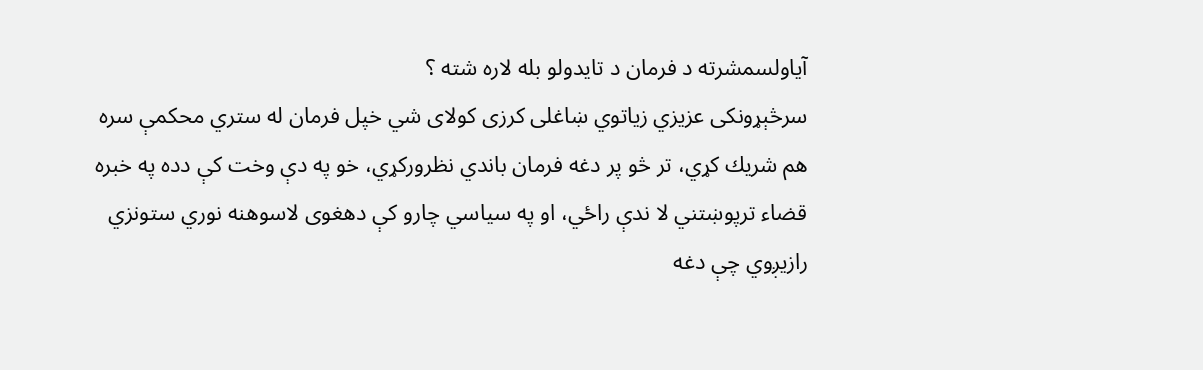آياولسمشرته د فرمان د تايدولو بله لاره شته ؟
سرڅېړونكى عزيزي زياتوي ښاغلى كرزى كولاى شي خپل فرمان له ستري محكمې سره هم شريك كړي، تر څو پر دغه فرمان باندي نظروركړي، خو په دې وخت کې دده په خبره قضاء ترپوښتني لا ندې راځي، او په سياسي چارو کې دهغوى لاسوهنه نوري ستونزي رازيږوي چې دغه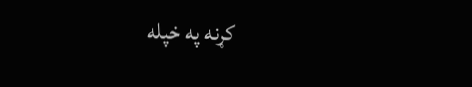كړنه په خپله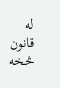له قانون څخه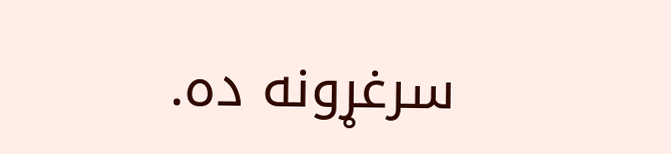سرغړونه ده.